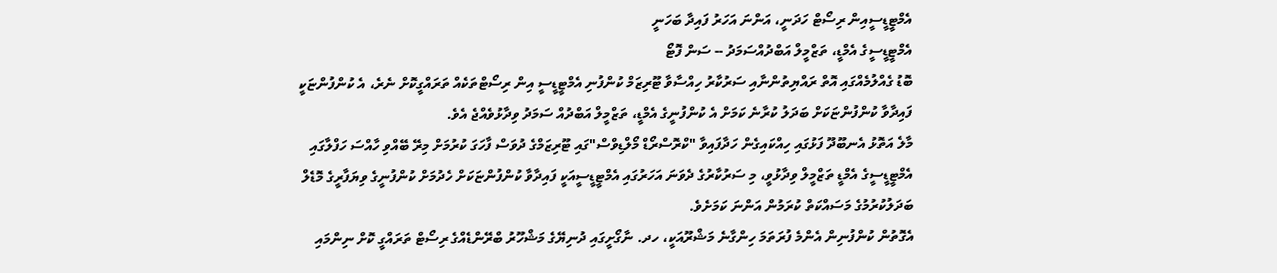އެމްޓީޑީސީއިން ރިސޯޓް ހަދަނީ، އަންނަ އަހަރު ފައިދާ ބަހަނީ
އެމްޓީޑީސީގެ އެމްޑީ، ތަޒްމީލް އަބްދުއްސަމަދު -- ސަން ފޮޓޯ
ބޮޑު ގެއްލުމެއްގައި އޮތް ރައްޔިތުންނާއި ސަރުކާރު ހިއްސާވާ ޓޫރިޒަމް ކުންފުނި އެމްޓީޑީސީ އިން ރިސޯޓްތަކެއް ތަރައްގީކޮށް ނެރެ، އެ ކުންފުންޏަކީ ފައިދާވާ ކުންފުންޏަކަށް ބަދަލު ކުރާނެ ކަމަށް އެ ކުންފުނީގެ އެމްޑީ، ތަޒްމީލް އަބްދުއް ސަމަދު ވިދާޅުވެއްޖެ އެވެ.
މާލެ އަތޮޅު އެނބޫދޫ ފަޅުގައި ހިއްކައިގެން ހަދާފައިވާ "ކްރޮސްރޯޑް މޯލްޑިވްސް"ގައި ޓޫރިޒަމްގެ ދުވަސް ފާހަގަ ކުރުމަށް މިރޭ ބޭއްވި ހާއްސަ ހަފްލާގައި އެމްޓީޑީސީގެ އެމްޑީ ތަޒްމީލް ވިދާޅުވީ، މި ސަރުކާރުގެ ދެވަނަ އަހަރުގައި އެމްޓީޑީސީއަކީ ފައިދާވާ ކުންފުންޏަކަށް ހެދުމަށް ކުންފުނީގެ ވިޔަފާރީގެ މޮޑެލް ބަދަލުކުރުމުގެ މަސައްކަތް ކުރަމުން އަންނަ ކަމަށެވެ.
އެގޮތުން ކުންފުނިން އެންމެ ފުރަތަމަ ހިންގާނެ މަޝްރޫއަކީ، ހދ. ނާގޯށީގައި ދުނިޔޭގެ މަޝްހޫރު ބްރޭންޑެއްގެ ރިސޯޓް ތަރައްގީ ކޮށް ނިންމައި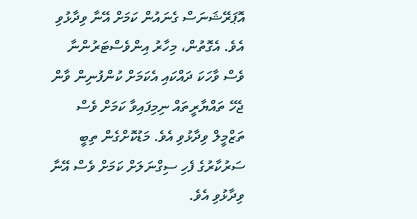އޮޕަރޭޝަނަސް ގެނައުން ކަމަށް އޭނާ ވިދާޅުވި އެވެ. އެގޮތުން، މިހާރު އިންވެސްޓަރުންނާ ވެސް ވާހަކަ ދައްކައި އެކަމަށް ކުންފުނިން ވާން ޖެހޭ ތައްޔާރީތައް ނިމިފައިވާ ކަމަށް ވެސް ތަޒްމީލް ވިދާޅުވި އެވެ. މަޑުކޮށްގެން ތިބީ ސަރުކާރުގެ ފެހި ސިގްނަލަށް ކަމަށް ވެސް އޭނާ ވިދާޅުވި އެވެ.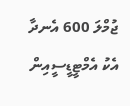ޖުމްލަ 600 އެނދާ އެކު އެމްޓީޑީސީއިން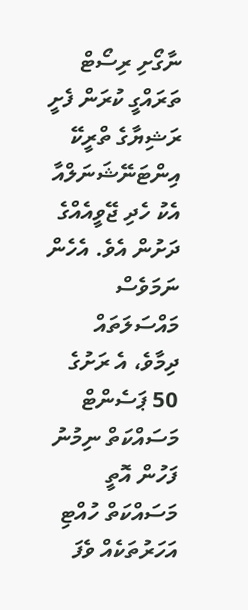ނާގޯށި ރިސޯޓް ތަރައްގީ ކުރަން ފެށީ ރަޝިޔާގެ ތްރީކޭ އިންޓަނޭޝަނަލްއާ އެކު ހެދި ޖޭވީއެއްގެ ދަށުން އެވެ. އެހެން ނަމަވެސް މައްސަލަތައް ދިމާވެ، އެ ރަށުގެ 50 ޕަސެންޓް މަސައްކަތް ނިމުނު ފަހުން އޮތީ މަސައްކަތް ހުއްޓި އަހަރުތަކެއް ވެފަ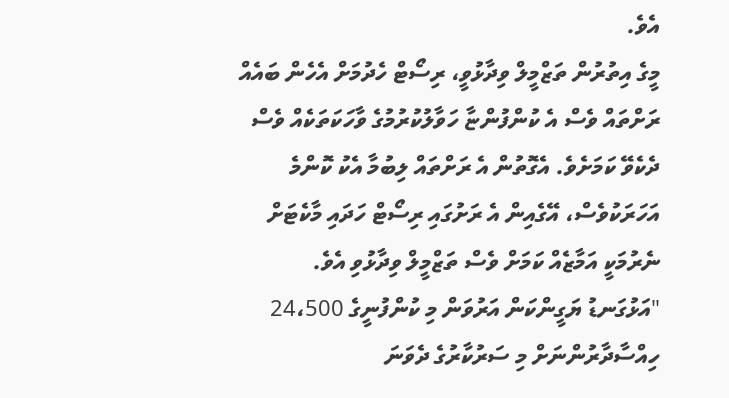އެވެ.
މީގެ އިތުރުން ތަޒްމީލް ވިދާޅުވީ، ރިސޯޓް ހެދުމަށް އެހެން ބައެއް ރަށްތައް ވެސް އެ ކުންފުންޏާ ހަވާލުކުރުމުގެ ވާހަކަތަކެއް ވެސް ދެކެވޭ ކަމަށެވެ. އެގޮތުން އެ ރަށްތައް ލިބުމާ އެކު ކޮންމެ އަހަރަކުވެސް، އޭގެއިން އެ ރަށުގައި ރިސޯޓް ހަދައި މާކެޓަށް ނެރުމަކީ އަމާޒެއް ކަމަށް ވެސް ތަޒްމީލް ވިދާޅުވި އެވެ.
"އަޅުގަނޑު ޔަގީންކަން އަރުވަން މި ކުންފުނީގެ 24،500 ހިއްސާދާރުންނަށް މި ސަރުކާރުގެ ދެވަނަ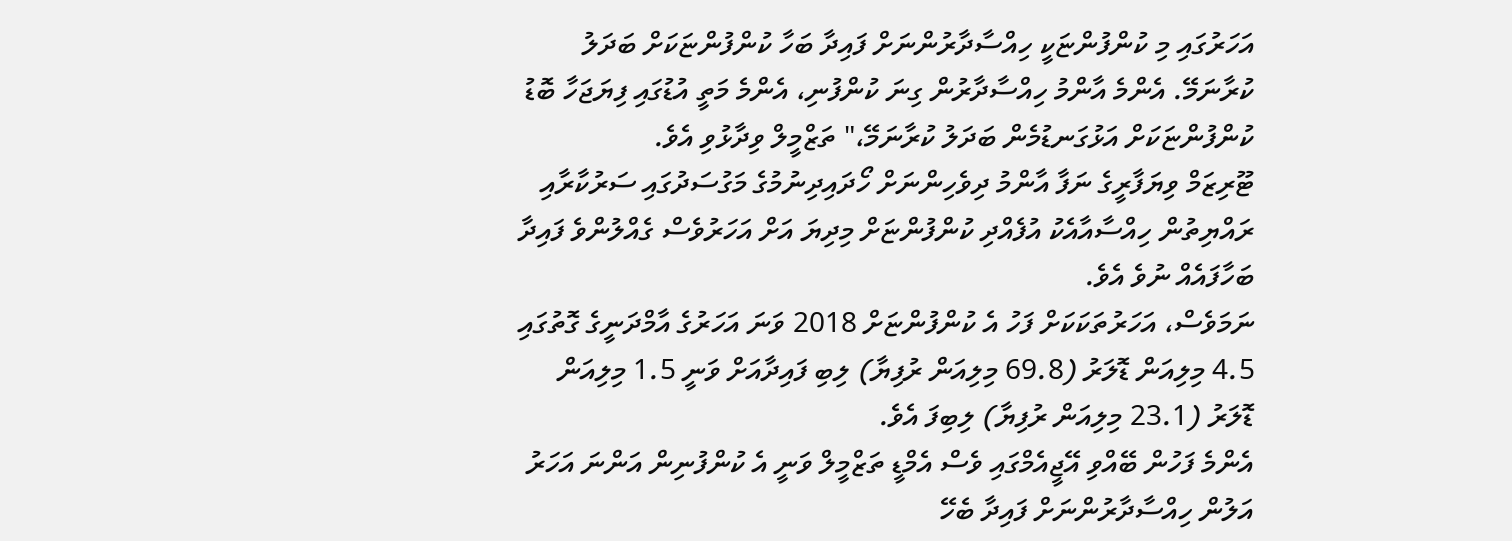އަހަރުގައި މި ކުންފުންޏަކީ ހިއްސާދާރުންނަށް ފައިދާ ބަހާ ކުންފުންޏަކަށް ބަދަލު ކުރާނަމޭ. އެންމެ އާންމު ހިއްސާދާރުން ގިނަ ކުންފުނި، އެންމެ މަތީ އުޑުގައި ފިޔަޖަހާ ބޮޑު ކުންފުންޏަކަށް އަޅުގަނޑުމެން ބަދަލު ކުރާނަމޭ،" ތަޒްމީލް ވިދާޅުވި އެވެ.
ޓޫރިޒަމް ވިޔަފާރީގެ ނަފާ އާންމު ދިވެހިންނަށް ހޯދައިދިނުމުގެ މަގުސަދުގައި ސަރުކާރާއި ރައްޔިތުން ހިއްސާއާއެކު އުފެއްދި ކުންފުންޏަށް މިދިޔަ އަށް އަހަރުވެސް ގެއްލުންވެ ފައިދާ ބަހާފައެއް ނުވެ އެވެ.
ނަމަވެސް، އަހަރުތަކަކަށް ފަހު އެ ކުންފުންޏަށް 2018 ވަނަ އަހަރުގެ އާމްދަނީގެ ގޮތުގައި 4.5 މިލިއަން ޑޮލަރު (69.8 މިލިއަން ރުފިޔާ) ލިބި ފައިދާއަށް ވަނީ 1.5 މިލިއަން ޑޮލަރު (23.1 މިލިއަން ރުފިޔާ) ލިބިފަ އެވެ.
އެންމެ ފަހުން ބޭއްވި އޭޖީއެމްގައި ވެސް އެމްޑީ ތަޒްމީލް ވަނީ އެ ކުންފުނިން އަންނަ އަހަރު އަލުން ހިއްސާދާރުންނަށް ފައިދާ ބެހޭ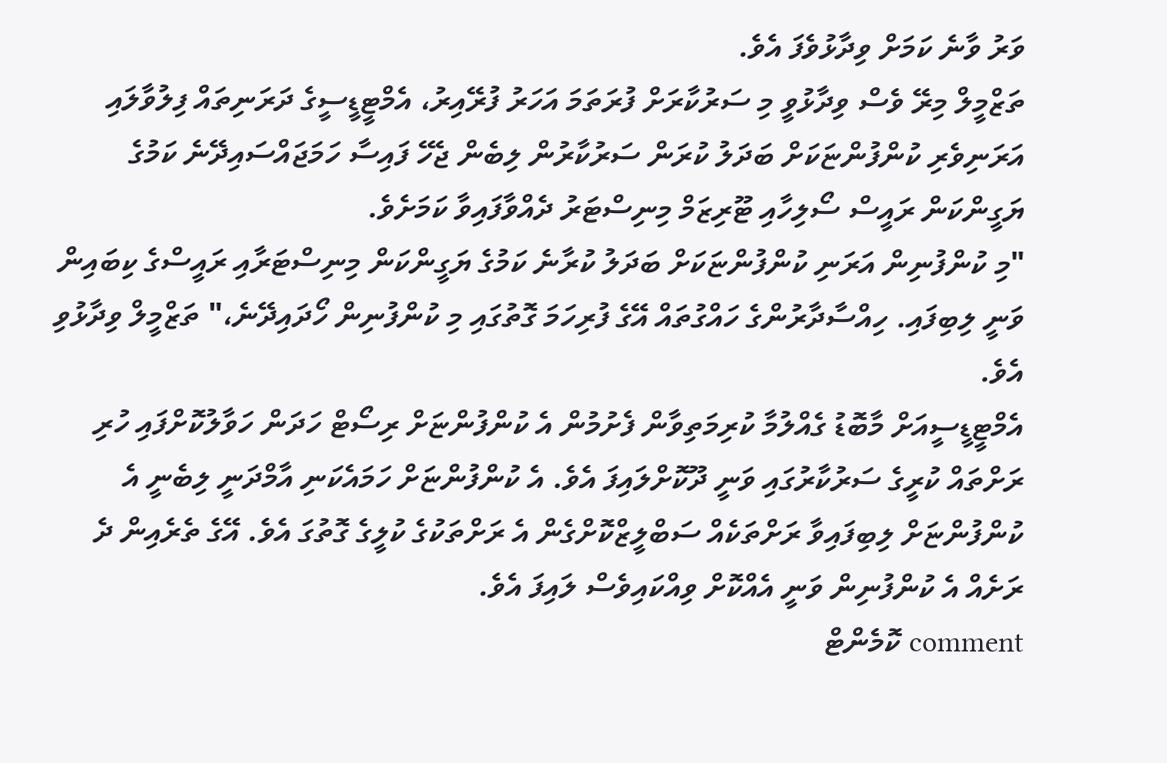ވަރު ވާނެ ކަމަށް ވިދާޅުވެފަ އެވެ.
ތަޒްމީލް މިރޭ ވެސް ވިދާޅުވީ މި ސަރުކާރަށް ފުރަތަމަ އަހަރު ފުރޭއިރު، އެމްޓީޑީސީގެ ދަރަނިތައް ފިލުވާލައި އަރަނިވެރި ކުންފުންޏަކަށް ބަދަލު ކުރަން ސަރުކާރުން ލިބެން ޖެހޭ ފައިސާ ހަމަޖައްސައިދޭނެ ކަމުގެ ޔަގީންކަން ރައީސް ސޯލިހާއި ޓޫރިޒަމް މިނިސްޓަރު ދެއްވާފައިވާ ކަމަށެވެ.
"މި ކުންފުނިން އަރަނި ކުންފުންޏަކަށް ބަދަލު ކުރާނެ ކަމުގެ ޔަގީންކަން މިނިސްޓަރާއި ރައީސްގެ ކިބައިން ވަނީ ލިބިފައި. ހިއްސާދާރުންގެ ހައްގުތައް އޭގެ ފުރިހަމަ ގޮތުގައި މި ކުންފުނިން ހޯދައިދޭނެ،" ތަޒްމީލް ވިދާޅުވި އެވެ.
އެމްޓީޑީސީއަށް މާބޮޑު ގެއްލުމާ ކުރިމަތިވާން ފެށުމުން އެ ކުންފުންޏަށް ރިސޯޓް ހަދަން ހަވާލުކޮށްފައި ހުރި ރަށްތައް ކުރީގެ ސަރުކާރުގައި ވަނީ ދޫކޮށްލައިފަ އެވެ. އެ ކުންފުންޏަށް ހަމައެކަނި އާމްދަނީ ލިބެނީ އެ ކުންފުންޏަށް ލިބިފައިވާ ރަށްތަކެއް ސަބްލީޒްކޮށްގެން އެ ރަށްތަކުގެ ކުލީގެ ގޮތުގަ އެވެ. އޭގެ ތެރެއިން ދެ ރަށެއް އެ ކުންފުނިން ވަނީ އެއްކޮށް ވިއްކައިވެސް ލައިފަ އެވެ.
comment ކޮމެންޓް